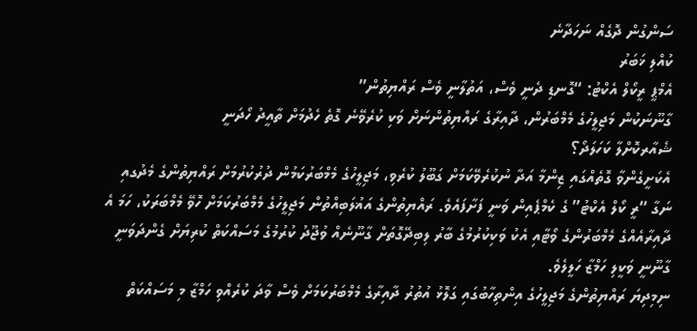ސަންގުން ދޮގެއް ނަހަދާނެ
ކުއްލި ޚަބަރު
އެމްޕީ ރީކޯލް އެކްޓު: “ގޮނޑި ދެނީ ވެސް، އަތުލާނީ ވެސް ރައްޔިތުން”
ގާނޫނަކުން މަޖިލީހުގެ މެމްބަރުން، ދާއިރާގެ ރައްޔިތުންނަށް ވަކި ކުރެވޭނެ ގޮތެ ހެދުމަށް ތާއީދު ހޯދަނީ
ޝެއާރކޮށްލާ ކަހަލަދޯ؟
އެކަށީގެންވާ ގޮތެއްގައި ޒިންމާ އަދާ ނުކުރެވޭކަމަށް ގަބޫލު ކުރެވި، މަޖިލީހުގެ މެމްބަރުކަމުން ދުރުކުރުމަށް ރައްޔިތުންގެ މެދުގއި ނަގާ “ރީ ކޯލް އެކްޓު” ގެ ކެމްޕެއިން ވަނީ ފަށާފައެވެ. ރައްޔިތުންގެ އަޣުލަބިއްތުން މަޖިލީހުގެ މެމްބަރުކަމަށް ހޮވޭ މެމްބަރަކު، ހަމަ އެ ދާއިރާއެއްގެ މެމްބަރުންގެ ވޯޓާއި އެކު ވަކިކުރުމުގެ ބާރު ލިބިދޭގޮތަށް ގާނޫނެއް ވުޖޫދު ކުރުމުގެ މަސައްކަތް ކުރިޔަށް ގެންދަވަނީ ގާނޫނީ ވަކީލި ހަމްޒާ ހަލީލެވެ.
ނިމިދިޔަ ރައްޔިތުންގެ މަޖިލީހުގެ އިންތިހާބުގައި ގަލޮޅު އުތުރު ދާއިރާގެ މެމްބަރުކަމަށް ވެސް ވާދަ ކުރެއްވި ހަމްޒާ މި މަސައްކަތް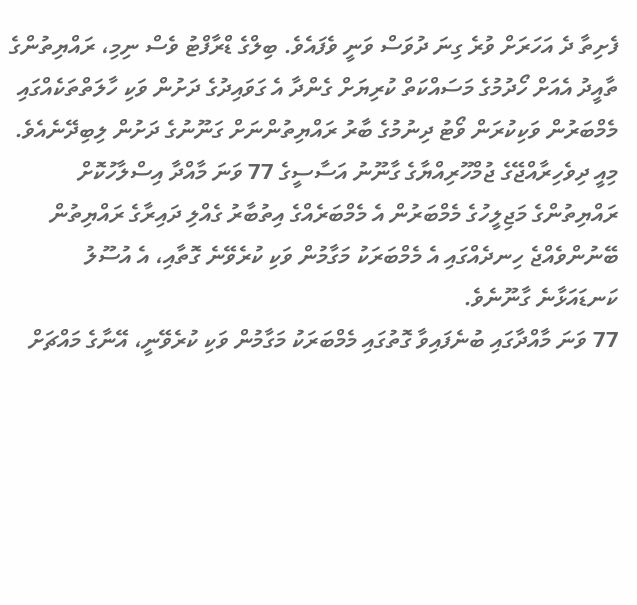ފެށިތާ ދެ އަހަރަށް ވުރެ ގިނަ ދުވަސް ވަނީ ވެފައެވެ. ބިލްގެ ޑްރާފްޓު ވެސް ނިމި، ރައްޔިތުންގެ ތާއީދު އެއަށް ހޯދުމުގެ މަސައްކަތް ކުރިޔަށް ގެންދާ އެ ގަވައިދުގެ ދަށުން ވަކި ހާލަތްތަކެއްގައި މެމްބަރުން ވަކިކުރަން ވޯޓު ދިނުމުގެ ބާރު ރައްޔިތުންނަށް ގަނޫނުގެ ދަށުން ލިބިދޭނެއެވެ.
މިއީ ދިވެހިރާއްޖޭގެ ޖުމްހޫރިއްޔާގެ ގާނޫނު އަސާސީގެ 77 ވަނަ މާއްދާ އިސްލާހުކޮށް ރައްޔިތުންގެ މަޖިލީހުގެ މެމްބަރުން އެ މެމްބަރެއްގެ އިތުބާރު ގެއްލި ދައިރާގެ ރައްޔިތުން ބޭނުންވެއްޖެ ހިނދެއްގައި އެ މެމްބަރަކު މަގާމުން ވަކި ކުރެވޭނެ ގޮތާއި، އެ އުސޫލު ކަނޑައަޅާނެ ގާނޫނެވެ.
77 ވަނަ މާއްދާގައި ބުނެފައިވާ ގޮތުގައި މެމްބަރަކު މަގާމުން ވަކި ކުރެވޭނީ، އޭނާގެ މައްޗަށް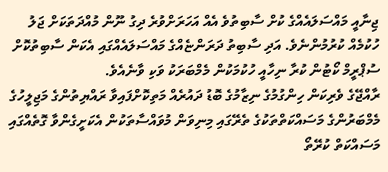ޖިނާއީ މައްސަލައެއްގެ ކުށް ސާބިތުވެ އެއް އަހަރަށްވުރެ ދިގު ނޫން މުއްދަތަކަށް ޖަލު ހުކުމެއް ކުރުމުންނެވެ. އަދި ސާބިތު ދަރަންޏެއްގެ މައްސަލައެއްގައި އެކަން ސާބިތުކޮށް ސުޕްރީމް ކޯޓުން ކުރާ ނިހާއީ ހުކުމަކުން މެމްބަރަކު ވަކި ވާނެއެވެ.
ރާއްޖޭގެ ވެރިކަން ހިންގުމުގެ ނިޒާމުގެ ބޮޑު ދައުރެއް މަތިކޮށްފައިވާ ރައްޔިތުންގެ މަޖިލީހުގެ މެމްބަރުންގެ މަސައްކަތްތަކުގެ ތެރޭގައި މިނިވަން މުވައްސާތަކުން އެކަށީގެންވާ ގޮތެއްގައި މަސައްކަތް ކުރޭތޯ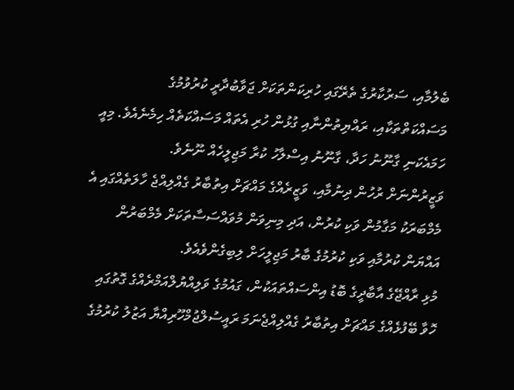ބެލުމާއި، ސަރުކާރުގެ ތެރޭގައި ހުރިކަންތަކަށް ޖަވާބުދާރީ ކުރުވުމުގެ މަސައްކަތްތަކާއި، ރައްޔިތުންނާއި ގުޅުން ހުރި އެތައް މަސައްކަތެއް ހިމެނެއެވެ. މިއީ ހަމައެކަނި ގާނޫނު ހަދާ، ގާނޫނު އިސްލާހު ކުރާ މަޖިލީހެއް ނޫނެވެ.
ވަޒީރުންނަށް ރުހުން ދިނުމާއި، ވަޒީރެއްގެ މައްޗަށް އިތުބާރު ގެއްލިއްޖެ ހާލަތެއްގައި އެ މެމްބަރަކު މަގާމުން ވަކި ކުރުން، އަދި މިނިވަން މުވައްސަސާތަކަށް މެމްބަރުން އައްޔަން ކުރުމާއި ވަކި ކުރުމުގެ ބާރު މަޖިލީހަށް ލިބިގެންވެއެވެ.
މުޅި ރާއްޖޭގެ އާބާދީގެ ބޮޑު އިންސައްތައަކުން، ގައުމުގެ ވަލިއްޔުލްއަމްރެއްގެ ގޮތުގައި ހޮވާ ބޭފުޅެއްގެ މައްޗަށް އިތުބާރު ގެއްލިއްޖެނަމަ ރައީސުލްޖުމްހޫރިއްޔާ އަޒުލު ކުރުމުގެ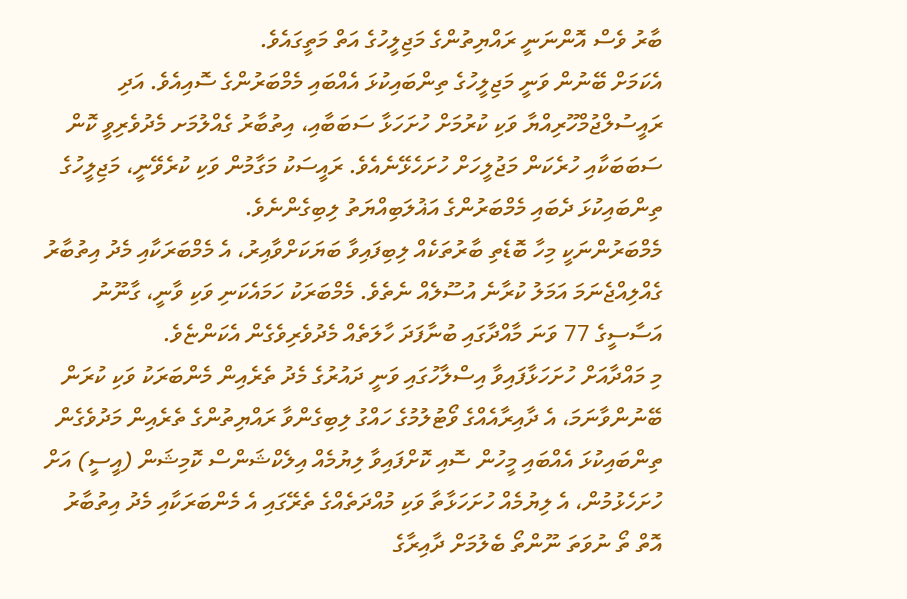ބާރު ވެސް އޮންނަނީ ރައްޔިތުންގެ މަޖިލީހުގެ އަތް މަތީގައެވެ.
އެކަމަށް ބޭނުން ވަނީ މަޖިލީހުގެ ތިންބައިކުޅަ އެއްބައި މެމްބަރުންގެ ސޮއިއެވެ. އަދި ރައީސުލްޖުމްހޫރިއްޔާ ވަކި ކުރުމަށް ހުށަހަޅާ ސަބަބާއި، އިތުބާރު ގެއްލުމަށ މެދުވެރިވީ ކޮން ސަބަބަކާއި ހުރެކަން މަޖުލީހަށް ހުށަހެޅޭނެއެވެ. ރައީސަކު މަގާމުން ވަކި ކުރެވޭނީ، މަޖިލީހުގެ ތިންބައިކުޅަ ދެބައި މެމްބަރުންގެ އަޣުލަބިއްޔަތު ލިބިގެންނެވެ.
މެމްބަރުންނަކީ މިހާ ބޮޑެތި ބާރުތަކެއް ލިބިފައިވާ ބަޔަކަށްވާއިރު، އެ މެމްބަރަކާއި މެދު އިތުބާރު ގެއްލިއްޖެނަމަ އަމަލު ކުރާނެ އުސޫލެއް ނެތެވެ. މެމްބަރަކު ހަމައެކަނި ވަކި ވާނީ، ގާނޫނު އަސާސީގެ 77 ވަނަ މާއްދާގައި ބުނާފަދަ ހާލަތެއް މެދުވެރިވެގެން އެކަންޏެވެ.
މި މައްދާއަށް ހުށަހަޅާފައިވާ އިސްލާހުގައި ވަނީ ދައުރުގެ މެދު ތެރެއިން މެންބަރަކު ވަކި ކުރަން ބޭނުންވާނަމަ، އެ ދާއިރާއެއްގެ ވޯޓުލުމުގެ ހައްގު ލިބިގެންވާ ރައްޔިތުންގެ ތެރެއިން މަދުވެގެން ތިންބައިކުޅަ އެއްބައި މީހުން ސޮއި ކޮށްފައިވާ ލިޔުމެއް އިލެކްޝަންސް ކޮމިޝަން (އީސީ) އަށް ހުށަހެޅުމުން، އެ ލިޔުމެއް ހުށަހަޅާތާ ވަކި މުއްދަތެއްގެ ތެރޭގައި އެ މެންބަރަކާއި މެދު އިތުބާރު އޮތް ތޯ ނުވަތަ ނޫންތޯ ބެލުމަށް ދާއިރާގެ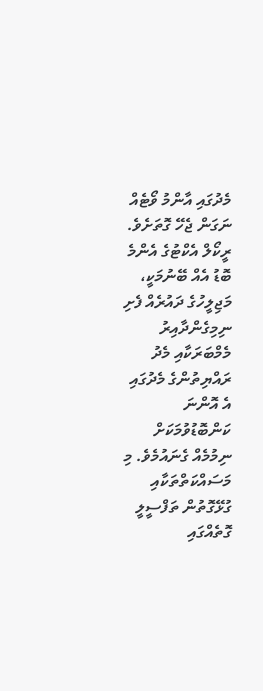މެދުގައި އާންމު ވޯޓެއް ނަގަން ޖެހޭ ގޮތަށެވެ.
ރީކޯލް އެކްޓުގެ އެންމެ ބޮޑު އެއް ބޭނުމަކީ، މަޖިލީހުގެ ދައުރެއް ފެށި ނިމިގެންދާއިރު މެމްބަރަކާއި މެދު ރައްޔިތުންގެ މެދުގައި އެ އޮންނަ ކަންބޮޑުވުމަކަށް ނިމުމެއް ގެނައުމެވެ. މި މަސައްކަތްތަކާއި ގުޅޭގޮތުން ތަފްސީލީ ގޮތެއްގައި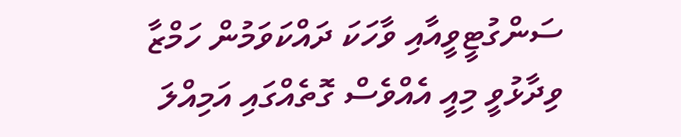ސަންގުޓީވީއާއި ވާހަކަ ދައްކަވަމުން ހަމްޒާ ވިދާޅުވީ މިއީ އެއްވެސް ގޮތެއްގައި އަމިއްލަ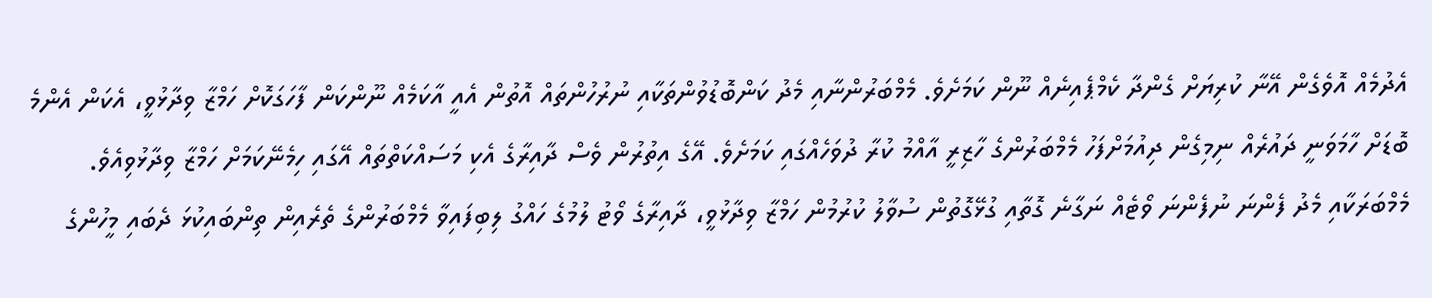އެދުމެއް އޮވެގެން އޭނާ ކުރިޔަށް ގެންދާ ކެމްޕެއިނެއް ނޫން ކަމަށެވެ. މެމްބަރުންނާއި މެދު ކަންބޮޑުވުންތަކާއި ނުރުހުންތައް އޮތުން އެއީ އާކަމެއް ނޫންކަން ފާހަގަކޮށް ހަމްޒާ ވިދާޅުވީ، އެކަން އެންމެ ބޮޑަށް ހާމަވަނީ ދައުރެއް ނިމިގެން ދިއުމަށްފަހު މެމްބަރުންގެ ހާޒިރީ އާއްމު ކުރާ ދުވަހެއްގައި ކަމަށެވެ. އޭގެ އިތުރުން ވެސް ދާއިރާގެ އެކި މަސައްކަތްތައް އޭގައި ހިމެނޭކަމަށް ހަމްޒާ ވިދާޅުވިއެވެ.
މެމްބަރަކާއި މެދު ފެންނަ ނުފެންނަ ވޯޓެއް ނަގާނެ ގޮތާއި ގުޅޭގޮތުން ސުވާލު ކުރުމުން ހަމްޒާ ވިދާޅުވީ، ދާއިރާގެ ވޯޓު ލުމުގެ ހައްގު ލިބިފައިވާ މެމްބަރުންގެ ތެރެއިން ތިންބައިކުޅަ ދެބައި މީހުންގެ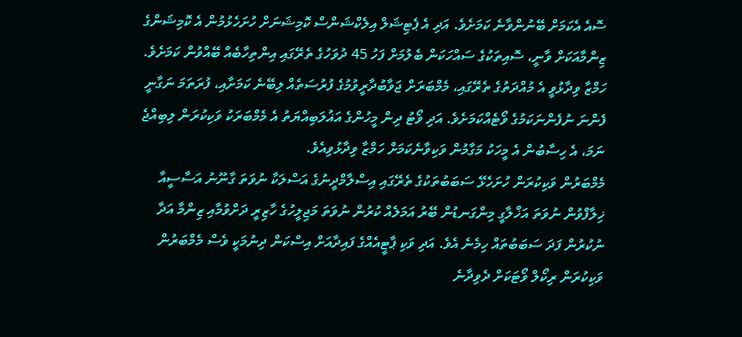ސޮއެ އެކަމަށް ބޭނުންވާނެ ކަމަށެވެ. އަދި އެ ޕެޓިޝަލް އިލެކްޝަންސް ކޮމިޝަނަށް ހުށަހެޅުމުން އެ ކޮމިޝަންގެ ޒިންމާއަކަށް ވާނީ، ސޮއިތަކުގެ ސައްހަކަން ބެލުމަށް ފަހު 45 ދުވަހުގެ ތެރޭގައި އިންތިހާބެއް ބޭއްވުން ކަމަށެވެ. ހަމްޒާ ވިދާޅުވީ އެ މުއްދަތުގެ ތެރޭގައި، މެމްބަރަށް ޖަވާބުދާރީވުމުގެ ފުރުސަތެއް ލިބޭނެ ކަމަށާއި، ފުރަތަމަ ނަގާނީ ފެންނަ ނުފެންނަކަމުގެ ވޯޓެއްކަމަށެވެ. އަދި ވޯޓު ދިން މީހުންގެ އަޣުލަބިއްޔަތު އެ މެމްބަރަކު ވަކިކުރަން ލިބިއްޖެ ނަމަ، އެ ހިސާބުން އެ މީހަކު މަގާމުން ވަކިވާނެކަމަށް ހަމްޒާ ވިދާޅުވިއެވެ.
މެމްބަރުން ވަކިކުރަން ހުށަހެޅޭ ސަބަބުތަކުގެ ތެރޭގައި އިސްލާމްދީނުގެ އަސްލަކާ ނުވަތަ ގާނޫނު އަސާސީއާ ޚިލާފްވުން ނުވަތަ އަޚްލާގީ މިންގަނޑުން ބޭރު އަމަލެއް ކުރުން ނުވަތަ މަޖިލީހުގެ ހާޒިރީ ދަށްވުމާއި ޒިންމާ އަދާ ނުކުރުން ފަދަ ސަބަބުތައް ހިމެނެ އެވެ. އަދި ވަކި ޕާޓީއެއްގެ ފައިދާއަށް އިސްކަން ދިނުމަކީ ވެސް މެމްބަރުން ވަކިކުރަން ރިކޯލް ވޯޓަކަށް ދެވިދާނެ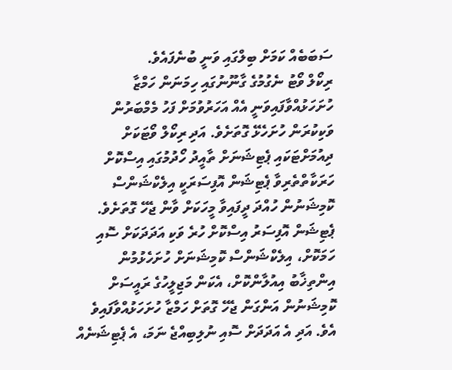ސަބަބެއް ކަމަށް ބިލްގައި ވަނީ ބުނެފައެވެ.
ރިކޯލް ވޯޓު ނެގުމުގެ ގާނޫނުގައި ހިމަނަން ހަމްޒާ ހުށަހަޅުއްވާފައިވަނީ އެއް އަހަރުވުމަށް ފަހު މެމްބަރުން ވަކިކުރަން ހުށަހެޅޭ ގޮތަށެވެ. އަދި ރިކޯލް ވޯޓަކަށް ދިއުމަށްޓަކައި ޕެޓިޝަނަށް ތާއީދު ހޯދުމުގައި އިސްކޮށް ހަރަކާތްތެރިވާ ޕެޓިޝަން އޮފިސަރަކީ އިލެކްޝަންސް ކޮމިޝަނުން ހުއްދަ ދީފައިވާ މީހަކަށް ވާން ޖެހޭ ގޮތަށެވެ. ޕެޓިޝަން އޮފިސަރު އިސްކޮށް ހުރެ ވަކި އަދަދަކަށް ސޮއި ހަމަކޮށް، އިލެކްޝަންސް ކޮމިޝަނަށް ހުށަހެޅުމުން އިންތިޚާބު އިއުލާންކޮށް، އެކަން މަޖިލީހުގެ ރައީސަށް ކޮމިޝަނުން އަންގަން ޖެހޭ ގޮތަށް ހަމްޒާ ހުށަހަޅުއްވާފައިވެ އެވެ. އަދި އެ އަދަދަށް ސޮއި ނުލިބިއްޖެ ނަމަ، އެ ޕެޓިޝަނެއް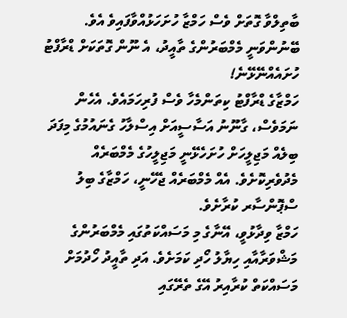ބާތިލްވާ ގޮތަށް ވެސް ހަމްޒާ ހުށަހަޅުއްވާފައިވެ އެވެ.
ބޭނުންވަނީ މެމްބަރުންގެ ތާއީދު، އެ ނޫން ގޮތަކަށް ޑްރާފްޓު ހުށައެއްނޭޅޭނެ!
ހަމްޒާގެ ޑްރާފްޓު ކިތަންމެހާ ވެސް ފުރިހަމައެވެ. އެހެން ނަމަވެސް، ގާނޫނު އަސާސީއަށް އިސްލާހު ގެނައުމުގެ މިފަދަ ބިލެއް މަޖިލީހަށް ހުށަހެޅޭނީ މަޖިލީހުގެ މެމްބަރެއް މެދުވެރިކޮށެވެ. އެއް މެމްބަރެއް ޖެހޭނީ، ހަމްޒާގެ ބިލު ސްޕޮންސާރ ކުރާށެވެ.
ހަމްޒާ ވިދާޅުވީ، އޭނާގެ މި މަސައްކަތުގައި މެމްބަރުންގެ މަޝްވަރާއާއި ހިޔާލު ހޯދި ކަމަށެވެ. އަދި ތާއީދު ހޯދުމަށް މަސައްކަތް ކުރާއިރު އޭގެ ތެރޭގައި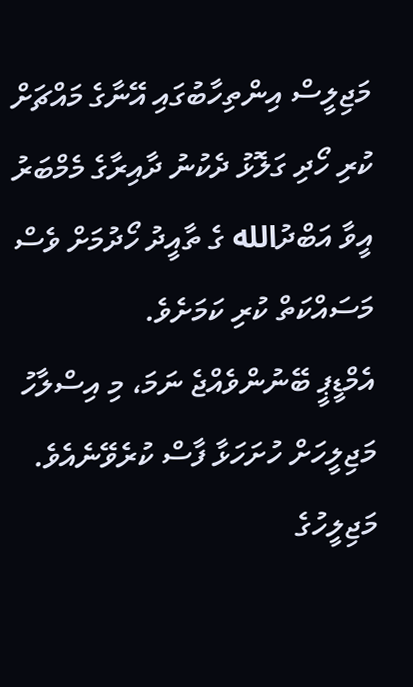މަޖިލީސް އިންތިހާބުގައި އޭނާގެ މައްޗަށް ކުރި ހޯދި ގަލޮޅު ދެކުނު ދާއިރާގެ މެމްބަރު އީވާ އަބްދުالله ގެ ތާއީދު ހޯދުމަށް ވެސް މަސައްކަތް ކުރި ކަމަށެވެ.
އެމްޑީޕީ ބޭނުންވެއްޖެ ނަމަ، މި އިސްލާހު މަޖިލީހަށް ހުށަހަޅާ ފާސް ކުރެވޭނެއެވެ. މަޖިލީހުގެ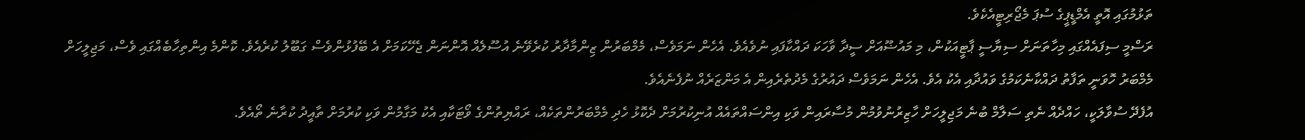ތަޅުމުގައި އޮތީ އެމްޑީޕީގެ ސުޕަ މެޖޯރިޓީއެކެވެ.
ރަސްމީ ސިފައެއްގައި މިހާތަނަށް ސިޔާސީ ޕާޓީއަކުން، މި މައުޟޫއަށް ސީދާ ވާހަކަ ދައްކާފައި ނުވެއެވެ. އެހެން ނަމަވެސް، މެމްބަރުން ޒިންމާދާރު ކުރެވޭނެ އުސޫލެއް އޮންނަން ޖެހޭކަމަށް އެ ބޭފުޅުންވެސް ގަބޫލު ކުރެއެވެ. ކޮންމެ އިންތިހާބެއްގައި ވެސް، މަޖިލީހަށް މެމްބަރު ހޮވަނީ ތަފާތު ދައްކާނެކަމުގެ ވައުދާއި އެކު އެވެ. އެހެން ނަމަވެސް ދައުރުގެ މެދުތެރެއިން އެ މަންޒަރެއް ނުފެނެއެވެ.
އުފެދޭ ސުވާލަކީ، ހައްދެއް ނެތި ސަލާމް ބުނެ މަޖިލީހަށް ހާޒިރުނުވުމުން މުސާރައިން ވަކި އިންސައްތައެއް އުނިކުރުމަށް ދެކޮޅު ހެދި މެމްބަރުންތަކެއް، ރައްޔިތުންގެ ވޯޓަކާއި އެކު މަގާމުން ވަކި ކުރުމަށް ތާއީދު ކުރާނެ ތޯއެވެ.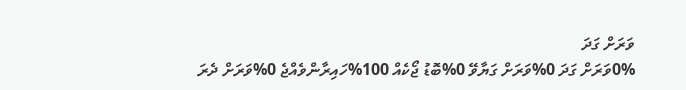ވަރަށް ގަދަ
0%ވަރަށް ގަދަ 0%ވަރަށް ގަޔާވޭ 0%ބޮޑު ޖޯކެއް 100%ހައިރާންވެއްޖެ 0%ވަރަށް ދެރަ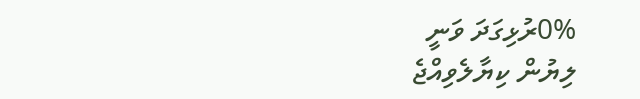0%ރުޅިގަދަ ވަނީ
ލިޔުން ކިޔާލެވިއްޖެ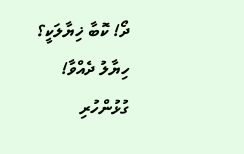ދޯ! ކޮބާ ޚިޔާލަކީ؟
ހިޔާލު ދެއްވާ!
ގުޅުންހުރި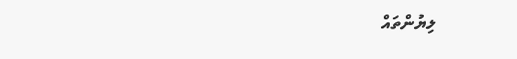ލިޔުންތައް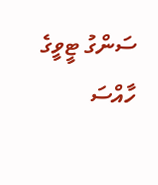ސަންގު ޓީވީގެ ހާއްސަ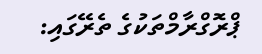ޕްރޮގްރާމްތަކުގެ ތެރޭގައި: